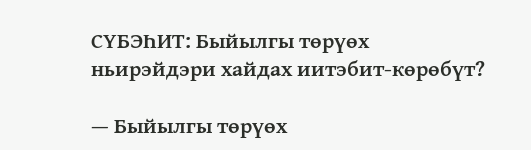СҮБЭҺИТ: Быйылгы төрүөх ньирэйдэри хайдах иитэбит-көрөбүт?

— Быйылгы төрүөх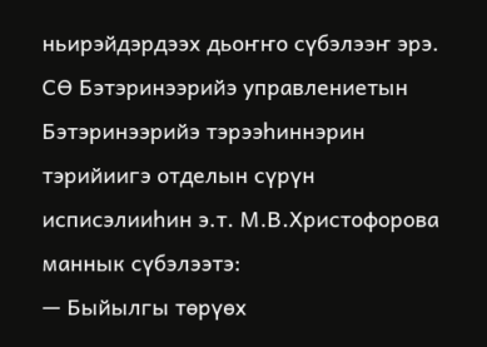ньирэйдэрдээх дьоҥҥо сүбэлээҥ эрэ.
СӨ Бэтэринээрийэ управлениетын Бэтэринээрийэ тэрээһиннэрин тэрийиигэ отделын сүрүн исписэлииһин э.т. М.В.Христофорова маннык сүбэлээтэ:
— Быйылгы төрүөх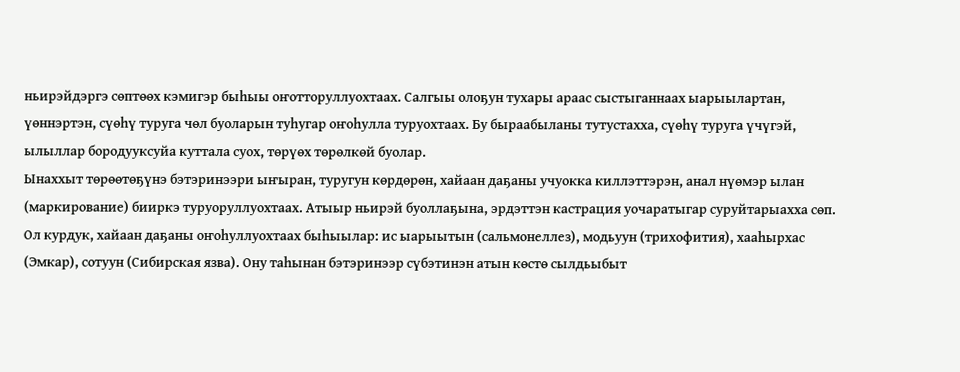ньирэйдэргэ сөптөөх кэмигэр быһыы оҥотторуллуохтаах. Салгыы олоҕун тухары араас сыстыганнаах ыарыылартан, үөннэртэн, сүөһү туруга чөл буоларын туһугар оҥоһулла туруохтаах. Бу быраабыланы тутустахха, сүөһү туруга үчүгэй, ылыллар бородууксуйа куттала суох, төрүөх төрөлкөй буолар.
Ынаххыт төрөөтөҕүнэ бэтэринээри ыҥыран, туругун көрдөрөн, хайаан даҕаны учуокка киллэттэрэн, анал нүөмэр ылан (маркирование) бииркэ туруоруллуохтаах. Атыыр ньирэй буоллаҕына, эрдэттэн кастрация уочаратыгар суруйтарыахха сөп.
Ол курдук, хайаан даҕаны оҥоһуллуохтаах быһыылар: ис ыарыытын (сальмонеллез), модьуун (трихофития), хааһырхас (Эмкар), сотуун (Сибирская язва). Ону таһынан бэтэринээр сүбэтинэн атын көстө сылдьыбыт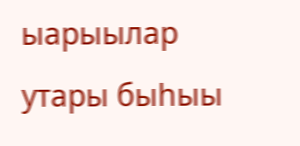ыарыылар утары быһыы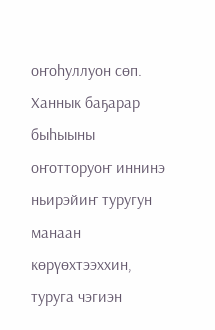оҥоһуллуон сөп.
Ханнык баҕарар быһыыны оҥотторуоҥ иннинэ ньирэйиҥ туругун манаан көрүөхтээххин, туруга чэгиэн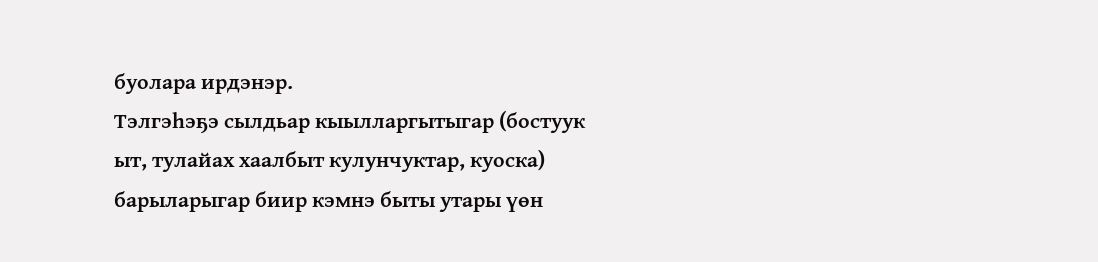буолара ирдэнэр.
Тэлгэһэҕэ сылдьар кыылларгытыгар (бостуук ыт, тулайах хаалбыт кулунчуктар, куоска) барыларыгар биир кэмнэ быты утары үөн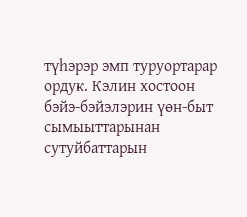түһэрэр эмп туруортарар ордук. Кэлин хостоон бэйэ-бэйэлэрин үөн-быт сымыыттарынан сутуйбаттарын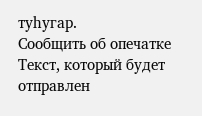туһугар.
Сообщить об опечатке
Текст, который будет отправлен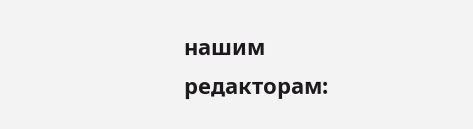нашим редакторам: